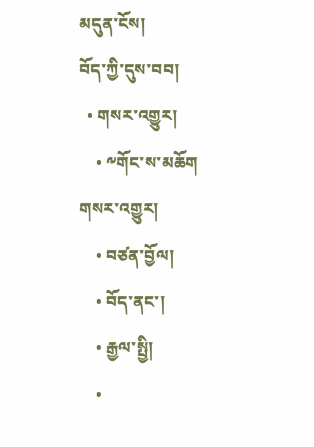མདུན་ངོས།
བོད་ཀྱི་དུས་བབ།
  • གསར་འགྱུར།
    • ༸གོང་ས་མཆོག གསར་འགྱུར།
    • བཙན་བྱོལ།
    • བོད་ནང་།
    • རྒྱལ་སྤྱི།
    •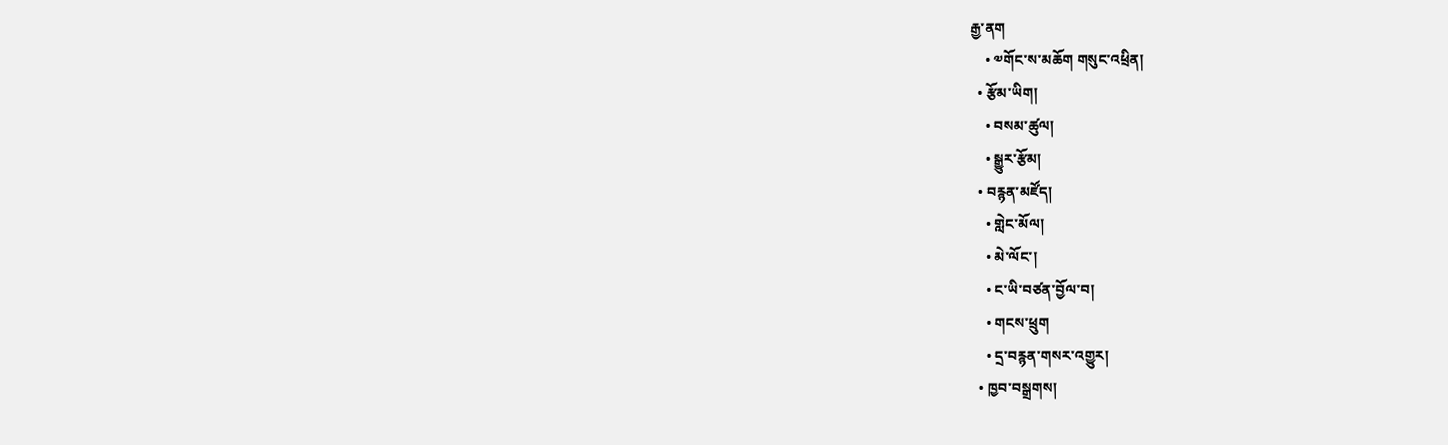རྒྱ་ནག
    • ༧གོང་ས་མཆོག གསུང་འཕྲིན།
  • རྩོམ་ཡིག།
    • བསམ་ཚུལ།
    • སྒྱུར་རྩོམ།
  • བརྙན་མཛོད།
    • གླེང་མོལ།
    • མེ་ལོང་།
    • ང་ཡི་བཙན་བྱོལ་བ།
    • གངས་ཕྲུག
    • དྲ་བརྙན་གསར་འགྱུར།
  • ཁྱབ་བསྒྲགས།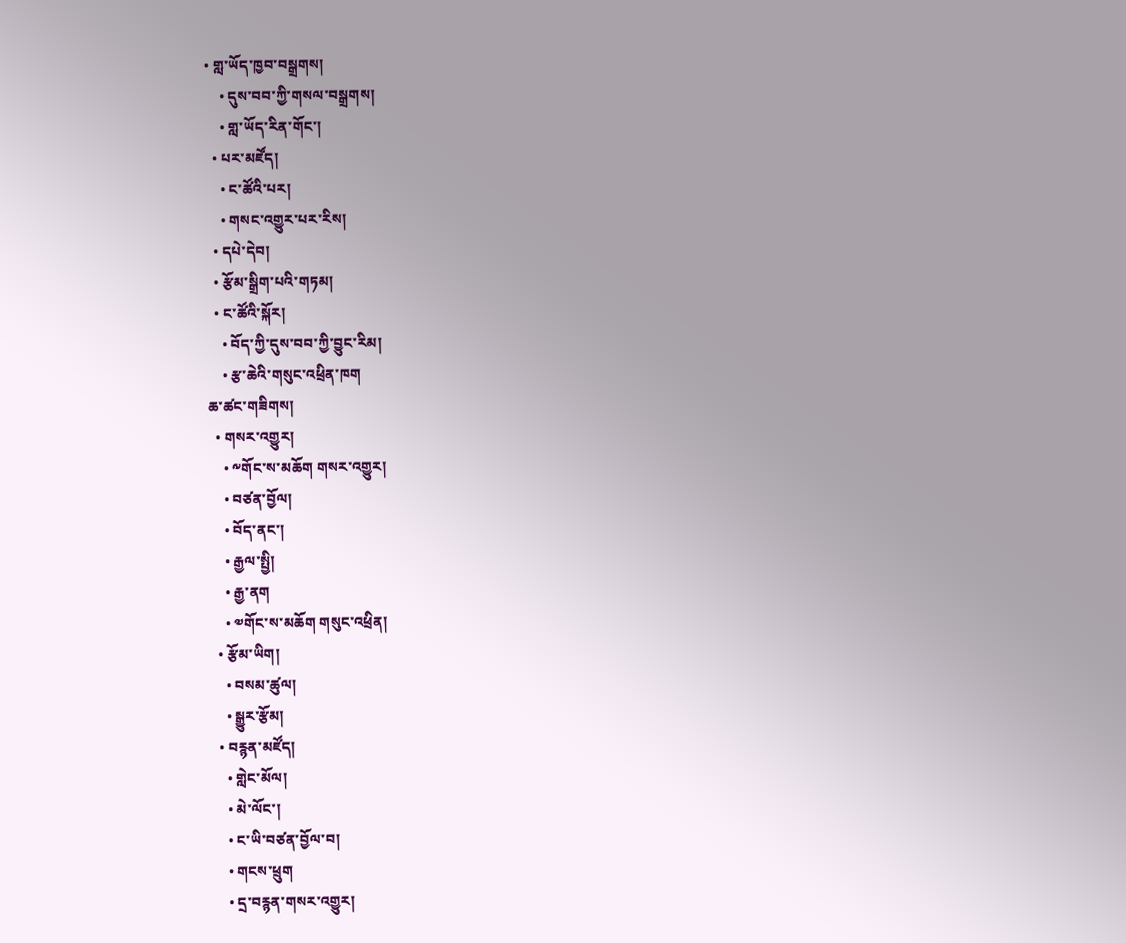• གླ་ཡོད་ཁྱབ་བསྒྲགས།
    • དུས་བབ་ཀྱི་གསལ་བསྒྲགས།
    • གླ་ཡོད་རིན་གོང་།
  • པར་མཛོད།
    • ང་ཚོའི་པར།
    • གསང་འགྱུར་པར་རིས།
  • དཔེ་དེབ།
  • རྩོམ་སྒྲིག་པའི་གཏམ།
  • ང་ཚོའི་སྐོར།
    • བོད་ཀྱི་དུས་བབ་ཀྱི་བྱུང་རིམ།
    • རྩ་ཆེའི་གསུང་འཕྲིན་ཁག
ཆ་ཚང་གཟིགས།
  • གསར་འགྱུར།
    • ༸གོང་ས་མཆོག གསར་འགྱུར།
    • བཙན་བྱོལ།
    • བོད་ནང་།
    • རྒྱལ་སྤྱི།
    • རྒྱ་ནག
    • ༧གོང་ས་མཆོག གསུང་འཕྲིན།
  • རྩོམ་ཡིག།
    • བསམ་ཚུལ།
    • སྒྱུར་རྩོམ།
  • བརྙན་མཛོད།
    • གླེང་མོལ།
    • མེ་ལོང་།
    • ང་ཡི་བཙན་བྱོལ་བ།
    • གངས་ཕྲུག
    • དྲ་བརྙན་གསར་འགྱུར།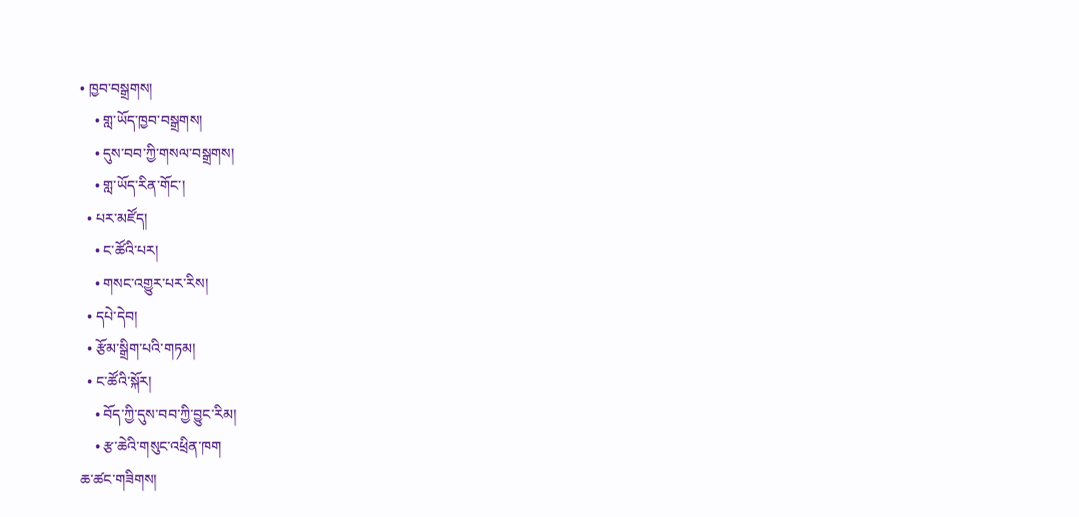• ཁྱབ་བསྒྲགས།
    • གླ་ཡོད་ཁྱབ་བསྒྲགས།
    • དུས་བབ་ཀྱི་གསལ་བསྒྲགས།
    • གླ་ཡོད་རིན་གོང་།
  • པར་མཛོད།
    • ང་ཚོའི་པར།
    • གསང་འགྱུར་པར་རིས།
  • དཔེ་དེབ།
  • རྩོམ་སྒྲིག་པའི་གཏམ།
  • ང་ཚོའི་སྐོར།
    • བོད་ཀྱི་དུས་བབ་ཀྱི་བྱུང་རིམ།
    • རྩ་ཆེའི་གསུང་འཕྲིན་ཁག
ཆ་ཚང་གཟིགས།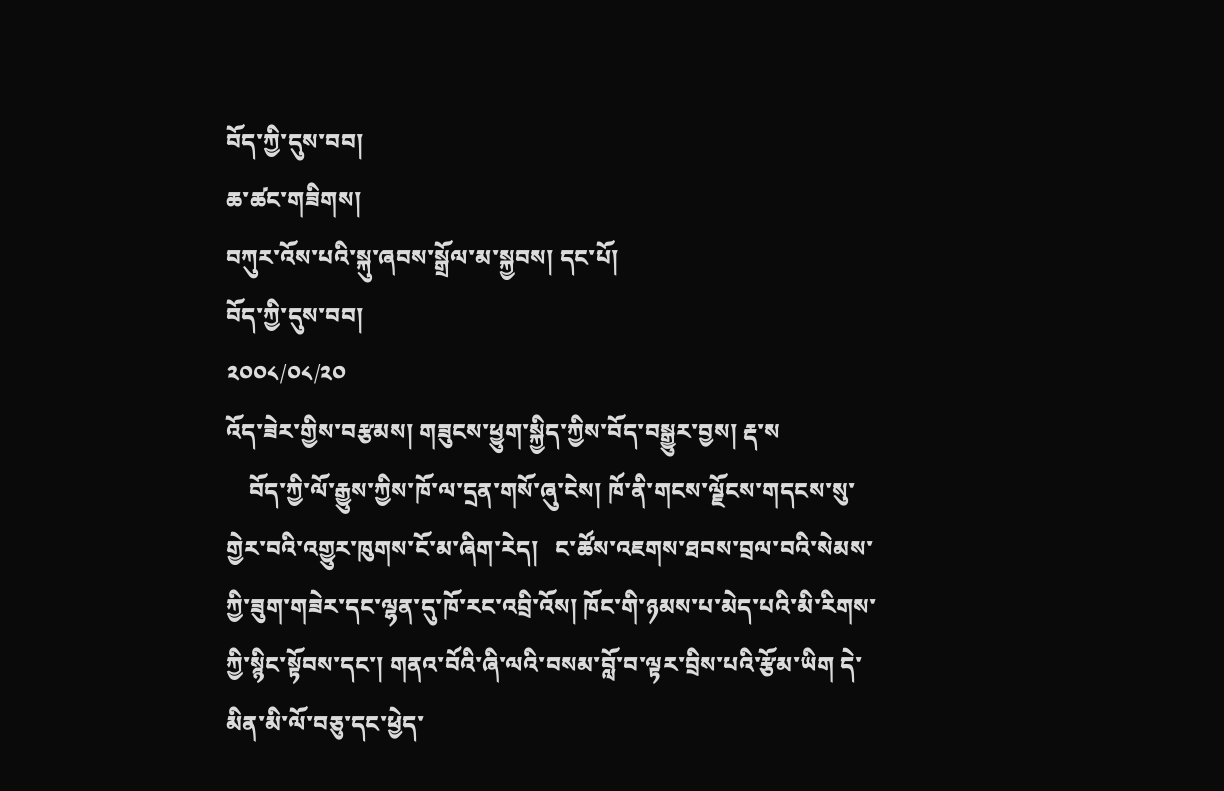བོད་ཀྱི་དུས་བབ།
ཆ་ཚང་གཟིགས།
བཀུར་འོས་པའི་སྐུ་ཞབས་སྒྲོལ་མ་སྐྱབས། དང་པོ།
བོད་ཀྱི་དུས་བབ།
༢༠༠༨/༠༨/༢༠
འོད་ཟེར་གྱིས་བརྩམས། གཟུངས་ཕྱུག་སྐྱིད་ཀྱིས་བོད་བསྒྱུར་བྱས། རྡ་ས
    བོད་ཀྱི་ལོ་རྒྱུས་ཀྱིས་ཁོ་ལ་དྲན་གསོ་ཞུ་ངེས། ཁོ་ནི་གངས་ལྗོངས་གདངས་སུ་གྱེར་བའི་འགྱུར་ཁུགས་ངོ་མ་ཞིག་རེད།   ང་ཚོས་འཇགས་ཐབས་བྲལ་བའི་སེམས་ཀྱི་ཟུག་གཟེར་དང་ལྷན་དུ་ཁོ་རང་འབྲི་འོས། ཁོང་གི་ཉམས་པ་མེད་པའི་མི་རིགས་ཀྱི་སྙིང་སྟོབས་དང་། གནའ་བོའི་ཞི་ལའི་བསམ་བློ་བ་ལྟར་བྲིས་པའི་རྩོམ་ཡིག དེ་མིན་མི་ལོ་བཅུ་དང་ཕྱེད་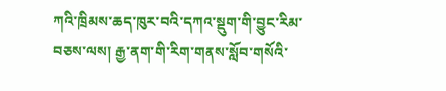ཀའི་ཁྲིམས་ཆད་ཁུར་བའི་དཀའ་སྡུག་གི་བྱུང་རིམ་བཅས་ལས། རྒྱ་ནག་གི་རིག་གནས་སློབ་གསོའི་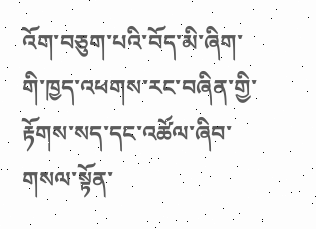འོག་བཅུག་པའི་བོད་མི་ཞིག་གི་ཁྱད་འཕགས་རང་བཞིན་གྱི་རྟོགས་སད་དང་འཚོལ་ཞིབ་གསལ་སྟོན་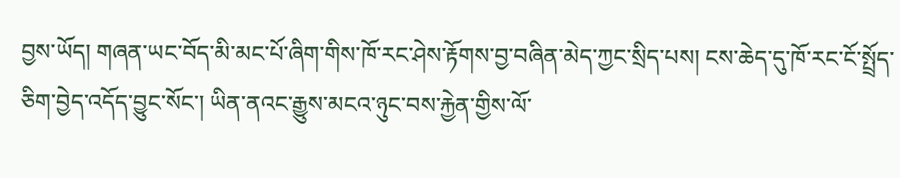བྱས་ཡོད། གཞན་ཡང་བོད་མི་མང་པོ་ཞིག་གིས་ཁོ་རང་ཤེས་རྟོགས་བྱ་བཞིན་མེད་ཀྱང་སྲིད་པས། ངས་ཆེད་དུ་ཁོ་རང་ངོ་སྤྲོད་ཅིག་བྱེད་འདོད་བྱུང་སོང་། ཡིན་ནའང་རྒྱུས་མངའ་ཉུང་བས་རྐྱེན་གྱིས་ལོ་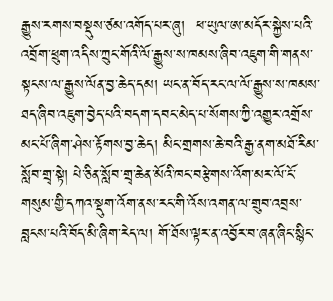རྒྱུས་རགས་བསྡུས་ཙམ་འགོད་པར་ཞུ།  ཕ་ཡུལ་ཨ་མདོར་སྐྱེས་པའི་འབྲོག་ཕྲུག་འདིས་ཀྲུང་གོའི་ལོ་རྒྱུས་ས་ཁམས་ཞིབ་འཇུག་གི་གནས་སྟངས་ལ་རྒྱུས་ལོན་བྱ་ཆེད་དམ། ཡང་ན་བོད་རང་ལ་ལོ་རྒྱུས་ས་ཁམས་ཐད་ཞིབ་འཇུག་བྱེད་པའི་བདག་དབང་མེད་པ་སོགས་ཀྱི་འགྱུར་འགྲོས་མང་པོ་ཞིག་ཤེས་རྟོགས་བྱ་ཆེད། མིང་གྲགས་ཆེ་བའི་རྒྱ་ནག་མཐོ་རིམ་སློབ་གྲྭ་སྟེ། པེ་ཅིན་སློབ་གྲྭ་ཆེན་མོའི་ཁང་བརྩེགས་འོག་མར་ལོ་ངོ་གསུམ་གྱི་དཀའ་སྡུག་འོག་ནས་རང་གི་འོས་འགན་ལ་གྲུབ་འབྲས་བླངས་པའི་བོད་མི་ཞིག་རེད་ལ། གོ་ཐོས་ལྟར་ན་འབྱོར་བ་ཞན་ཞིང་སྙིང་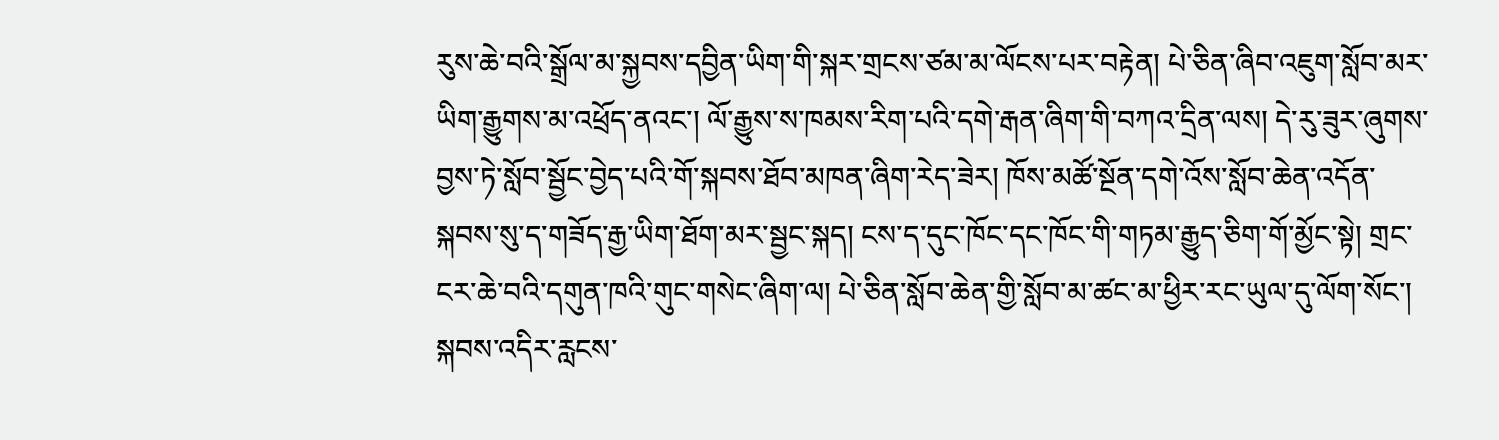རུས་ཆེ་བའི་སྒྲོལ་མ་སྐྱབས་དབྱིན་ཡིག་གི་སྐར་གྲངས་ཙམ་མ་ལོངས་པར་བརྟེན། པེ་ཅིན་ཞིབ་འཇུག་སློབ་མར་ཡིག་རྒྱུགས་མ་འཕྲོད་ནའང་། ལོ་རྒྱུས་ས་ཁམས་རིག་པའི་དགེ་རྒན་ཞིག་གི་བཀའ་དྲིན་ལས། དེ་རུ་ཟུར་ཞུགས་བྱས་ཏེ་སློབ་སྦྱོང་བྱེད་པའི་གོ་སྐབས་ཐོབ་མཁན་ཞིག་རེད་ཟེར། ཁོས་མཚོ་སྔོན་དགེ་འོས་སློབ་ཆེན་འདོན་སྐབས་སུ་ད་གཟོད་རྒྱ་ཡིག་ཐོག་མར་སྦྱང་སྐད། ངས་ད་དུང་ཁོང་དང་ཁོང་གི་གཏམ་རྒྱུད་ཅིག་གོ་མྱོང་སྟེ། གྲང་ངར་ཆེ་བའི་དགུན་ཁའི་གུང་གསེང་ཞིག་ལ། པེ་ཅིན་སློབ་ཆེན་གྱི་སློབ་མ་ཚང་མ་ཕྱིར་རང་ཡུལ་དུ་ལོག་སོང་། སྐབས་འདིར་རླངས་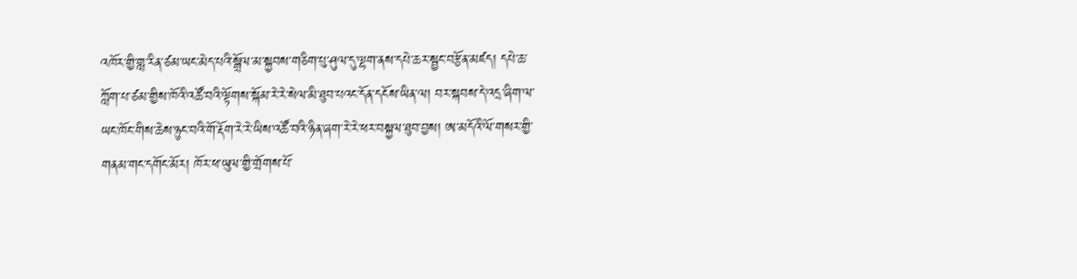འཁོར་གྱི་གླ་རིན་ཙམ་ཡང་མེད་པའི་སྒྲོལ་མ་སྐྱབས་གཅིག་པུ་ཤུལ་དུ་ལྷག་ནས་དཔེ་ཆར་སྦྱང་བརྩོན་མཛད། དཔེ་ཆ་ཀློག་པ་ཙམ་གྱིས་ཁོའི་འཚོ་བའི་ལྟོགས་སྐོམ་རེ་རེ་སེལ་མི་ཐུབ་པའང་དོན་དངོས་ཡིན་ལ། བར་སྐབས་དེ་འདྲ་ཞིག་ལ་ཡང་ཁོང་གིས་ཆེས་ཉུང་བའི་གོ་རྡོག་རེ་རེ་ཡིས་འཚོ་བའི་ཉིན་ཞག་རེ་རེ་ཕར་བསྐྱལ་ཐུབ་བྱས། ཨ་མདོའི་ལོ་གསར་གྱི་གནམ་གང་དགོང་མོར། ཁོར་ཕ་ཡུལ་གྱི་གྲོགས་པོ་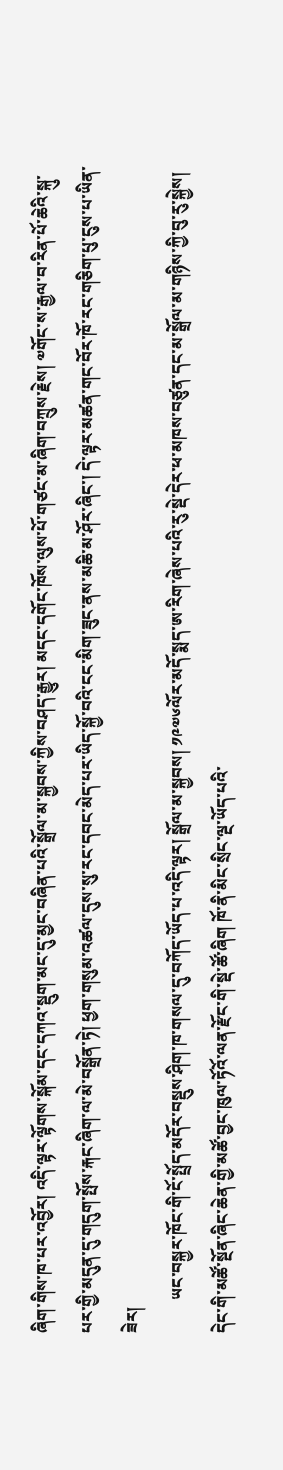ཞིག་གིས་ཁ་པར་འབྱོར། འདི་ལྟར་ལྟོགས་སྐོམ་དང་དཀའ་སྡུག་མང་དུ་མྱང་བཞིན་པའི་སྒྲོལ་མ་སྐྱབས་ཀྱིས་བཤད་རྒྱུར། མདང་དགོང་ཁོས་ལུས་པོ་གཙང་མ་ཞིག་བཀྲུས་རྗེས། ༧གོང་ས་རྒྱལ་བ་རིན་པོ་ཆེའི་སྐུ་པར་གྱི་མདུན་དུ་གདུག་སྤོས་རྐང་ཞིག་ལ་མེ་བསྒྲོན་ཏེ། ཕྱག་གསུམ་འཚལ་དུས་སུ་རང་དབང་མེད་པར་ཡིད་སྐྱོ་བའི་ངང་མིག་ཟུང་ནས་མཆི་མ་ཤོར་ཞིང་། དེ་ལྟར་མཚན་གང་བོར་ཁོ་རང་གཅིག་པུ་ངུས་པ་ཡིན་ཟེར།
        ཡང་བསྐྱར་ཁོང་གི་ངོ་སྤྲོད་མདོར་བསྡུས་ཤིག་ཁ་གསལ་དུ་བཀོད་ཡོད་པ་འདི་ལྟར། སྒྲོལ་མ་སྐྱབས། ༡༩༧༦ལོར་མདོ་སྨད་ཨ་རིག་ཞེས་པའི་རུ་སྡེ་དེར་ཕ་མཁས་བཙུན་དང་མ་སྒྲོལ་མ་གཉིས་ཀྱི་བུ་རུ་སྐྱེས། དེང་གི་མཚོ་སྔོན་ཞིང་ཆེན་གྱི་མཚོ་བྱང་ཁུལ་ཏོའོ་ལན་རྫོང་གི་སྡེ་ཚོ་ཞིག ཁོ་ནི་མིང་སྲིང་ལྔ་ཡོད་པའི་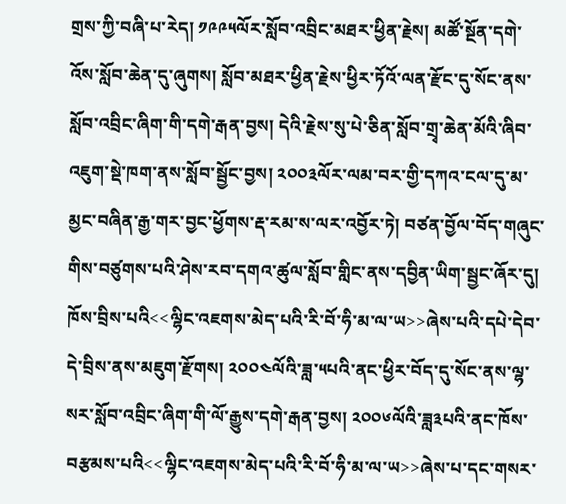གྲས་ཀྱི་བཞི་པ་རེད། ༡༩༩༥ལོར་སློབ་འབྲིང་མཐར་ཕྱིན་རྗེས། མཚོ་སྔོན་དགེ་འོས་སློབ་ཆེན་དུ་ཞུགས། སློབ་མཐར་ཕྱིན་རྗེས་ཕྱིར་ཏོའོ་ལན་རྫོང་དུ་སོང་ནས་སློབ་འབྲིང་ཞིག་གི་དགེ་རྒན་བྱས། དེའི་རྗེས་སུ་པེ་ཅིན་སློབ་གྲྭ་ཆེན་མོའི་ཞིབ་འཇུག་སྡེ་ཁག་ནས་སློབ་སྦྱོང་བྱས། ༢༠༠༣ལོར་ལམ་བར་གྱི་དཀའ་ངལ་དུ་མ་མྱང་བཞིན་རྒྱ་གར་བྱང་ཕྱོགས་རྡ་རམ་ས་ལར་འབྱོར་ཏེ། བཙན་བྱོལ་བོད་གཞུང་གིས་བཙུགས་པའི་ཤེས་རབ་དགའ་ཚུལ་སློབ་གླིང་ནས་དབྱིན་ཡིག་སྦྱང་ཞོར་དུ། ཁོས་བྲིས་པའི<<ལྷིང་འཇགས་མེད་པའི་རི་བོ་ཧི་མ་ལ་ཡ>>ཞེས་པའི་དཔེ་དེབ་དེ་བྲིས་ནས་མཇུག་རྫོགས། ༢༠༠༤ལོའི་ཟླ་༥པའི་ནང་ཕྱིར་བོད་དུ་སོང་ནས་ལྷ་སར་སློབ་འབྲིང་ཞིག་གི་ལོ་རྒྱུས་དགེ་རྒན་བྱས། ༢༠༠༦ལོའི་ཟླ༣པའི་ནང་ཁོས་བརྩམས་པའི<<ལྷིང་འཇགས་མེད་པའི་རི་བོ་ཧི་མ་ལ་ཡ>>ཞེས་པ་དང་གསར་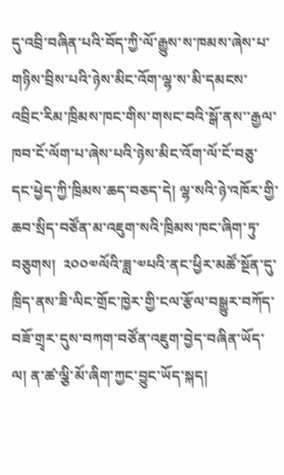དུ་འབྲི་བཞིན་པའི་བོད་ཀྱི་ལོ་རྒྱུས་ས་ཁམས་ཞེས་པ་གཉིས་བྲིས་པའི་ཉེས་མིང་འོག་ལྷ་ས་མི་དམངས་འབྲིང་རིམ་ཁྲིམས་ཁང་གིས་གསང་བའི་སྒོ་ནས་་རྒྱལ་ཁབ་ངོ་ལོག་པ་ཞེས་པའི་ཉེས་མིང་འོག་ལོ་ངོ་བཅུ་དང་ཕྱེད་ཀྱི་ཁྲིམས་ཆད་བཅད་དེ། ལྷ་སའི་ཉེ་འཁོར་གྱི་ཆབ་སྲིད་བཙོན་མ་འཇུག་སའི་ཁྲིམས་ཁང་ཞིག་ཏུ་བཅུགས།  ༢༠༠༧ལོའི་ཟླ་༧པའི་ནང་ཕྱིར་མཚོ་སྔོན་དུ་ཁྲིད་ནས་ཟི་ལིང་གྲོང་ཁྱེར་གྱི་ངལ་རྩོལ་བསྒྱུར་བཀོད་བཟོ་གྲྭར་དུས་བཀག་བཙོན་འཇུག་བྱེད་བཞིན་ཡོད་ལ། ན་ཚ་ལྕི་མོ་ཞིག་ཀྱང་བྱུང་ཡོད་སྐད།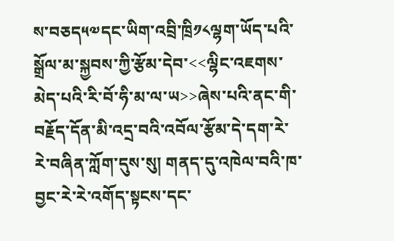ས་བཅད༥༧དང་ཡིག་འབྲི་ཁྲི༡༨ལྷག་ཡོད་པའི་སྒྲོལ་མ་སྐྱབས་ཀྱི་རྩོམ་དེབ་<<ལྷིང་འཇགས་མེད་པའི་རི་བོ་ཧི་མ་ལ་ཡ>>ཞེས་པའི་ནང་གི་བརྗོད་དོན་མི་འདྲ་བའི་འབོལ་རྩོམ་དེ་དག་རེ་རེ་བཞིན་ཀློག་དུས་སུ། གནད་དུ་འཁེལ་བའི་ཁ་བྱང་རེ་རེ་འགོད་སྟངས་དང་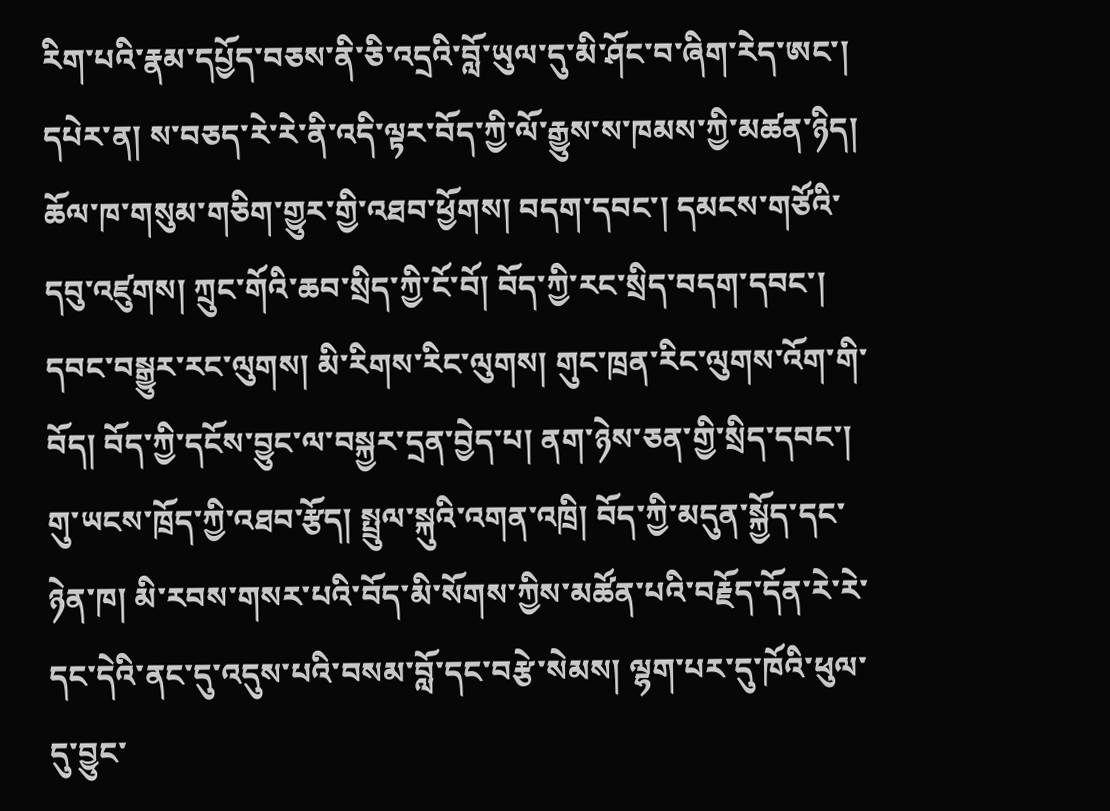རིག་པའི་རྣམ་དཔྱོད་བཅས་ནི་ཅི་འདྲའི་བློ་ཡུལ་དུ་མི་ཤོང་བ་ཞིག་རེད་ཨང་། དཔེར་ན། ས་བཅད་རེ་རེ་ནི་འདི་ལྟར་བོད་ཀྱི་ལོ་རྒྱུས་ས་ཁམས་ཀྱི་མཚན་ཉིད། ཆོལ་ཁ་གསུམ་གཅིག་གྱུར་གྱི་འཐབ་ཕྱོགས། བདག་དབང་། དམངས་གཙོའི་དབུ་འཛུགས། ཀྲུང་གོའི་ཆབ་སྲིད་ཀྱི་ངོ་བོ། བོད་ཀྱི་རང་སྲིད་བདག་དབང་། དབང་བསྒྱུར་རང་ལུགས། མི་རིགས་རིང་ལུགས། གུང་ཁྲན་རིང་ལུགས་འོག་གི་བོད། བོད་ཀྱི་དངོས་བྱུང་ལ་བསྐྱར་དྲན་བྱེད་པ། ནག་ཉེས་ཅན་གྱི་སྲིད་དབང་། གུ་ཡངས་ཁྲོད་ཀྱི་འཐབ་རྩོད། སྤྲུལ་སྐུའི་འགན་འཁྲི། བོད་ཀྱི་མདུན་སྐྱོད་དང་ཉེན་ཁ། མི་རབས་གསར་པའི་བོད་མི་སོགས་ཀྱིས་མཚོན་པའི་བརྗོད་དོན་རེ་རེ་དང་དེའི་ནང་དུ་འདུས་པའི་བསམ་བློ་དང་བརྩེ་སེམས། ལྷག་པར་དུ་ཁོའི་ཕུལ་དུ་བྱུང་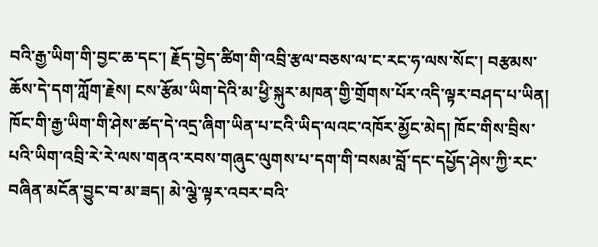བའི་རྒྱ་ཡིག་གི་བྱང་ཆ་དང་། རྗོད་བྱེད་ཚིག་གི་འབྲི་རྩལ་བཅས་ལ་ང་རང་ཧ་ལས་སོང་། བརྩམས་ཆོས་དེ་དག་ཀློག་རྗེས། ངས་རྩོམ་ཡིག་དེའི་མ་ཕྱི་སྐུར་མཁན་གྱི་གྲོགས་པོར་འདི་ལྟར་བཤད་པ་ཡིན། ཁོང་གི་རྒྱ་ཡིག་གི་ཤེས་ཚད་དེ་འདྲ་ཞིག་ཡིན་པ་ངའི་ཡིད་ལའང་འཁོར་མྱོང་མེད། ཁོང་གིས་བྲིས་པའི་ཡིག་འབྲི་རེ་རེ་ལས་གནའ་རབས་གཞུང་ལུགས་པ་དག་གི་བསམ་བློ་དང་དཔྱོད་ཤེས་ཀྱི་རང་བཞིན་མངོན་བྱུང་བ་མ་ཟད། མེ་ལྕེ་ལྟར་འབར་བའི་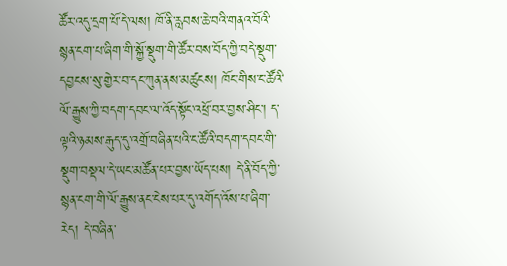ཚོར་འདུ་དྲག་པོ་དེ་ལས། ཁོ་ནི་རླབས་ཆེ་བའི་གནའ་བོའི་སྙན་ངག་པ་ཞིག་གི་སྐྱོ་སྡུག་གི་ཚོར་བས་བོད་ཀྱི་བདེ་སྡུག་དབྱངས་སུ་གྱེར་བ་དང་ཀུན་ནས་མཚུངས། ཁོང་གིས་ང་ཚོའི་ལོ་རྒྱུས་ཀྱི་བདག་དབང་ལ་འོད་སྟོང་འཕྲོ་བར་བྱས་ཤིང་། ད་ལྟའི་ཉམས་རྒུད་དུ་འགྲོ་བཞིན་པའི་ང་ཚོའི་བདག་དབང་གི་སྡུག་བསྡལ་དེ་ཡང་མཚོན་པར་བྱས་ཡོད་པས། དེ་ནི་བོད་ཀྱི་སྙན་ངག་གི་ལོ་རྒྱུས་ནང་ངེས་པར་དུ་འགོད་འོས་པ་ཞིག་རེད། དེ་བཞིན་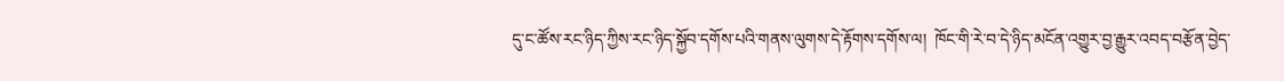དུ་ང་ཚོས་རང་ཉིད་ཀྱིས་རང་ཉིད་སྐྱོབ་དགོས་པའི་གནས་ལུགས་དེ་རྟོགས་དགོས་ལ།  ཁོང་གི་རེ་བ་དེ་ཉིད་མངོན་འགྱུར་བྱ་རྒྱུར་འབད་བརྩོན་བྱེད་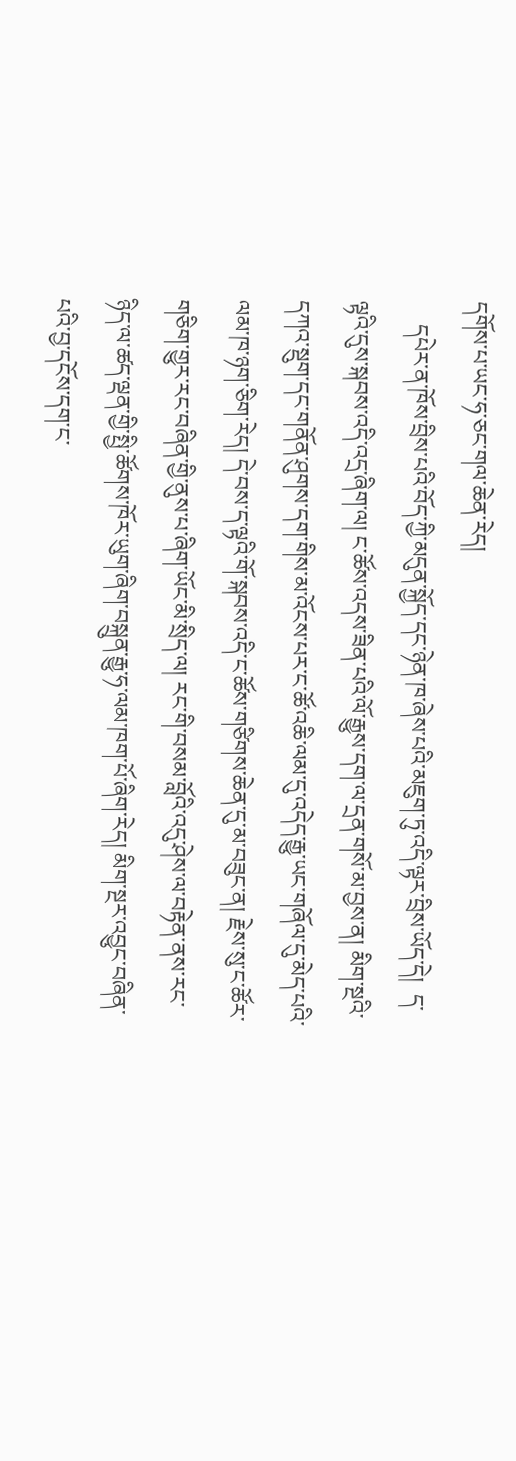དགོས་པ་ཡང་ཧ་ཅང་གལ་ཆེན་རེད།
    དཔེར་ན་ཁོས་བྲིས་པའི་བོད་ཀྱི་མདུན་སྐྱོད་དང་ཉེན་ཁ་ཞེས་པའི་མཇུག་ཏུ་འདི་ལྟར་བྲིས་ཡོད་དེ།  ད་ལྟའི་དུས་སྐབས་འདི་འདྲ་ཞིག་ལ། ང་ཚོས་འདས་ཟིན་པའི་ལོ་རྒྱུས་དག་ལ་དྲན་གསོ་མ་བྱས་ན། མིག་སྔའི་དཀའ་སྡུག་དང་གནོན་ཤུགས་དག་གིས་མ་འོངས་པར་ང་ཚོ་འཆི་ལམ་དུ་འདེད་རྒྱུ་ཡང་གཞོལ་དུ་མེད་པའི་ལམ་ཁ་ཉག་ཅིག་རེད། དེ་བས་ད་ལྟའི་གོ་སྐབས་འདི་ང་ཚོས་གཙིགས་ཆེན་དུ་མ་བཟུང་ན། རྗེས་སུ་ང་ཚོར་གཅིག་གྱུར་རང་བཞིན་གྱི་ནུས་པ་ཞིག་ཡོང་མི་སྲིད་ལ། རང་གི་བསམ་བློའི་འདུ་ཤེས་ལ་བརྟེན་ནས་རང་ཉིད་ལ་ཚད་ལྡན་གྱི་སྤྱི་ཚོགས་ཁོར་ཡུག་ཞིག་བསྐྲུན་རྒྱུ་ཧ་ལམ་ཁག་པོ་ཞིག་རེད། མིག་སྔར་འབྱུང་བཞིན་པའི་བྱ་དངོས་དག་ང་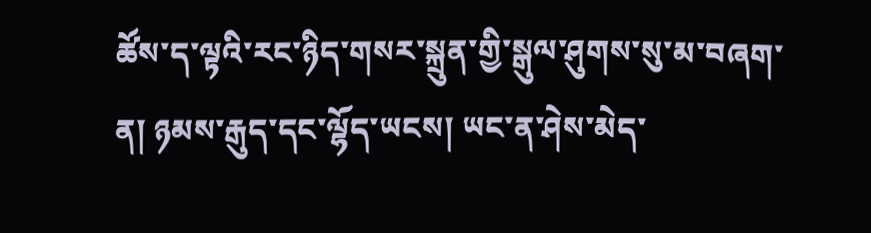ཚོས་ད་ལྟའི་རང་ཉིད་གསར་སྐྲུན་གྱི་སྒུལ་ཤུགས་སུ་མ་བཞག་ན། ཉམས་རྒུད་དང་ལྷོད་ཡངས། ཡང་ན་ཤེས་མེད་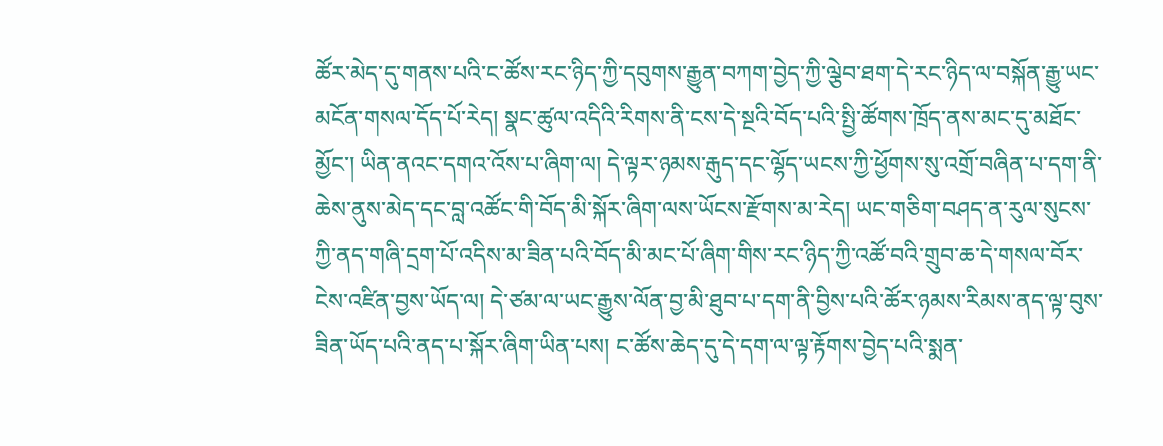ཚོར་མེད་དུ་གནས་པའི་ང་ཚོས་རང་ཉིད་ཀྱི་དབུགས་རྒྱུན་བཀག་བྱེད་ཀྱི་ལྕེབ་ཐག་དེ་རང་ཉིད་ལ་བསྐོན་རྒྱུ་ཡང་མངོན་གསལ་དོད་པོ་རེད། སྣང་ཚུལ་འདིའི་རིགས་ནི་ངས་དེ་སྔའི་བོད་པའི་སྤྱི་ཚོགས་ཁྲོད་ནས་མང་དུ་མཐོང་མྱོང་། ཡིན་ནའང་དགའ་འོས་པ་ཞིག་ལ། དེ་ལྟར་ཉམས་རྒུད་དང་ལྷོད་ཡངས་ཀྱི་ཕྱོགས་སུ་འགྲོ་བཞིན་པ་དག་ནི་ཆེས་ནུས་མེད་དང་བླ་འཚོང་གི་བོད་མི་སྐོར་ཞིག་ལས་ཡོངས་རྫོགས་མ་རེད། ཡང་གཅིག་བཤད་ན་རུལ་སུངས་ཀྱི་ནད་གཞི་དྲག་པོ་འདིས་མ་ཟིན་པའི་བོད་མི་མང་པོ་ཞིག་གིས་རང་ཉིད་ཀྱི་འཚོ་བའི་གྲུབ་ཆ་དེ་གསལ་བོར་ངེས་འཛིན་བྱས་ཡོད་ལ། དེ་ཙམ་ལ་ཡང་རྒྱུས་ལོན་བྱ་མི་ཐུབ་པ་དག་ནི་བྱིས་པའི་ཚོར་ཉམས་རིམས་ནད་ལྟ་བུས་ཟིན་ཡོད་པའི་ནད་པ་སྐོར་ཞིག་ཡིན་པས། ང་ཚོས་ཆེད་དུ་དེ་དག་ལ་ལྟ་རྟོགས་བྱེད་པའི་སྨན་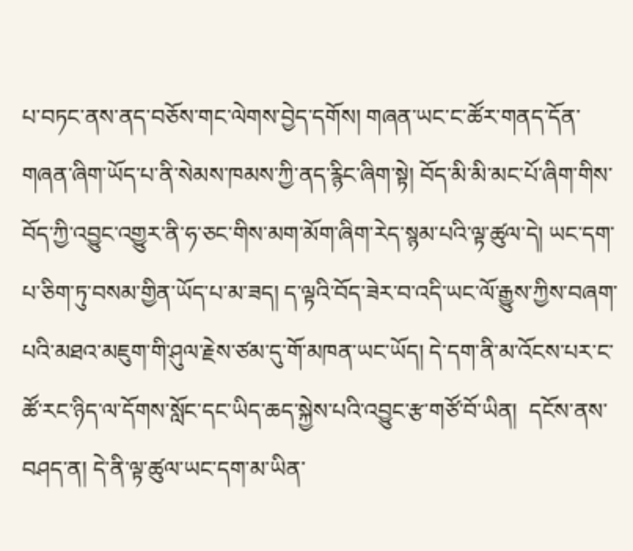པ་བཏང་ནས་ནད་བཅོས་གང་ལེགས་བྱེད་དགོས། གཞན་ཡང་ང་ཚོར་གནད་དོན་གཞན་ཞིག་ཡོད་པ་ནི་སེམས་ཁམས་ཀྱི་ནད་རྙིང་ཞིག་སྟེ། བོད་མི་མི་མང་པོ་ཞིག་གིས་བོད་ཀྱི་འབྱུང་འགྱུར་ནི་ཧ་ཅང་གིས་མག་མོག་ཞིག་རེད་སྙམ་པའི་ལྟ་ཚུལ་དེ། ཡང་དག་པ་ཅིག་ཏུ་བསམ་གྱིན་ཡོད་པ་མ་ཟད། ད་ལྟའི་བོད་ཟེར་བ་འདི་ཡང་ལོ་རྒྱུས་ཀྱིས་བཞག་པའི་མཐའ་མཇུག་གི་ཤུལ་རྗེས་ཙམ་དུ་གོ་མཁན་ཡང་ཡོད། དེ་དག་ནི་མ་འོངས་པར་ང་ཚོ་རང་ཉིད་ལ་དོགས་སློང་དང་ཡིད་ཆད་སྐྱེས་པའི་འབྱུང་རྩ་གཙོ་བོ་ཡིན།  དངོས་ནས་བཤད་ན། དེ་ནི་ལྟ་ཚུལ་ཡང་དག་མ་ཡིན་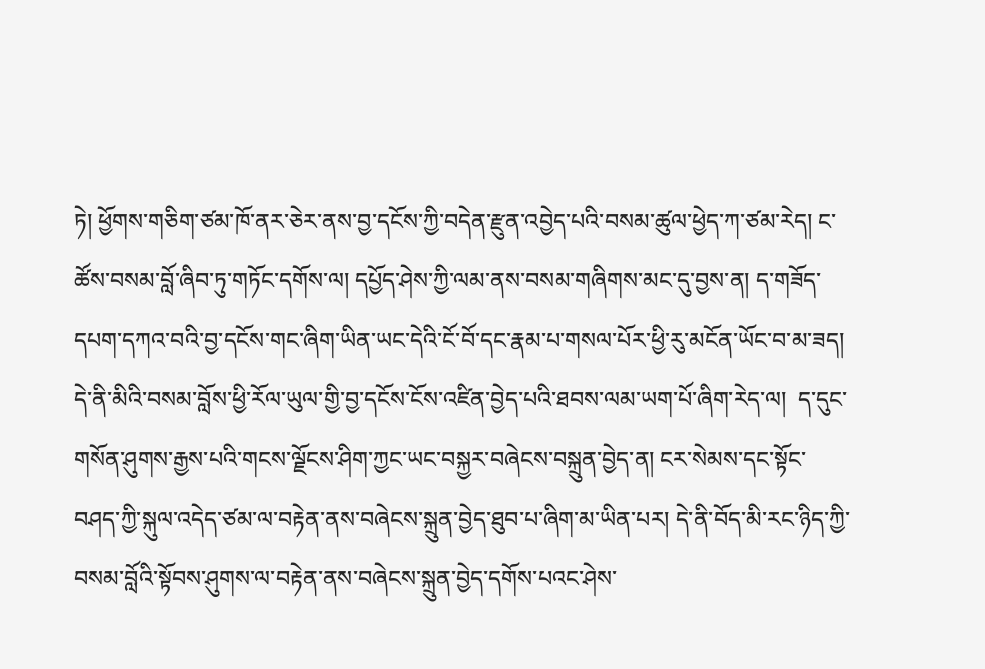ཏེ། ཕྱོགས་གཅིག་ཙམ་ཁོ་ནར་ཅེར་ནས་བྱ་དངོས་ཀྱི་བདེན་རྫུན་འབྱེད་པའི་བསམ་ཚུལ་ཕྱེད་ཀ་ཙམ་རེད། ང་ཚོས་བསམ་བློ་ཞིབ་ཏུ་གཏོང་དགོས་ལ། དཔྱོད་ཤེས་ཀྱི་ལམ་ནས་བསམ་གཞིགས་མང་དུ་བྱས་ན། ད་གཟོད་དཔག་དཀའ་བའི་བྱ་དངོས་གང་ཞིག་ཡིན་ཡང་དེའི་ངོ་བོ་དང་རྣམ་པ་གསལ་པོར་ཕྱི་རུ་མངོན་ཡོང་བ་མ་ཟད། དེ་ནི་མིའི་བསམ་བློས་ཕྱི་རོལ་ཡུལ་གྱི་བྱ་དངོས་ངོས་འཛིན་བྱེད་པའི་ཐབས་ལམ་ཡག་པོ་ཞིག་རེད་ལ།  ད་དུང་གསོན་ཤུགས་རྒྱས་པའི་གངས་ལྗོངས་ཤིག་ཀྱང་ཡང་བསྐྱར་བཞེངས་བསྐྲུན་བྱེད་ན། ངར་སེམས་དང་སྟོང་བཤད་ཀྱི་སྐུལ་འདེད་ཙམ་ལ་བརྟེན་ནས་བཞེངས་སྐྲུན་བྱེད་ཐུབ་པ་ཞིག་མ་ཡིན་པར། དེ་ནི་བོད་མི་རང་ཉིད་ཀྱི་བསམ་བློའི་སྟོབས་ཤུགས་ལ་བརྟེན་ནས་བཞེངས་སྐྲུན་བྱེད་དགོས་པའང་ཤེས་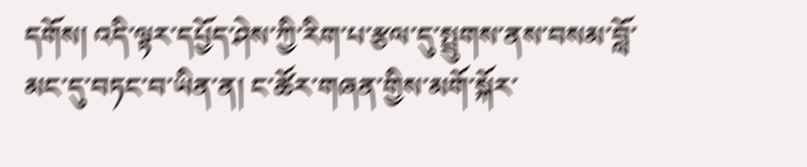དགོས། འདི་ལྟར་དཔྱོད་ཤེས་ཀྱི་རིག་པ་རྩལ་དུ་སྤྲུགས་ནས་བསམ་བློ་མང་དུ་བཏང་བ་ཡིན་ན། ང་ཚོར་གཞན་གྱིས་མགོ་སྐོར་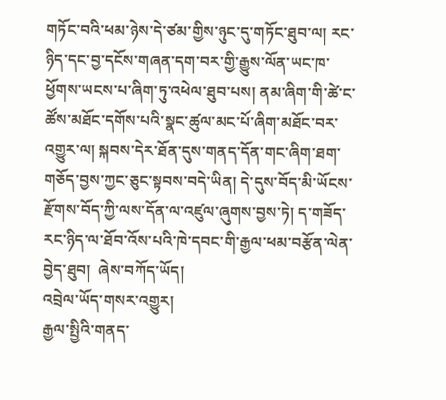གཏོང་བའི་ཕམ་ཉེས་དེ་ཙམ་གྱིས་ཉུང་དུ་གཏོང་ཐུབ་ལ། རང་ཉིད་དང་བྱ་དངོས་གཞན་དག་བར་གྱི་རྒྱུས་ལོན་ཡང་ཁ་ཕྱོགས་ཡངས་པ་ཞིག་ཏུ་འཕེལ་ཐུབ་པས། ནམ་ཞིག་གི་ཚེ་ང་ཚོས་མཐོང་དགོས་པའི་སྣང་ཚུལ་མང་པོ་ཞིག་མཐོང་བར་འགྱུར་ལ། སྐབས་དེར་ཐོན་དུས་གནད་དོན་གང་ཞིག་ཐག་གཅོད་བྱས་ཀྱང་ཅུང་སྟབས་བདེ་ཡིན། དེ་དུས་བོད་མི་ཡོངས་རྫོགས་བོད་ཀྱི་ལས་དོན་ལ་འཛུལ་ཞུགས་བྱས་ཏེ། ད་གཟོད་རང་ཉིད་ལ་ཐོབ་འོས་པའི་ཁེ་དབང་གི་རྒྱལ་ཕམ་བརྩོན་ལེན་བྱེད་ཐུབ།  ཞེས་བཀོད་ཡོད།
འབྲེལ་ཡོད་གསར་འགྱུར།
རྒྱལ་སྤྱིའི་གནད་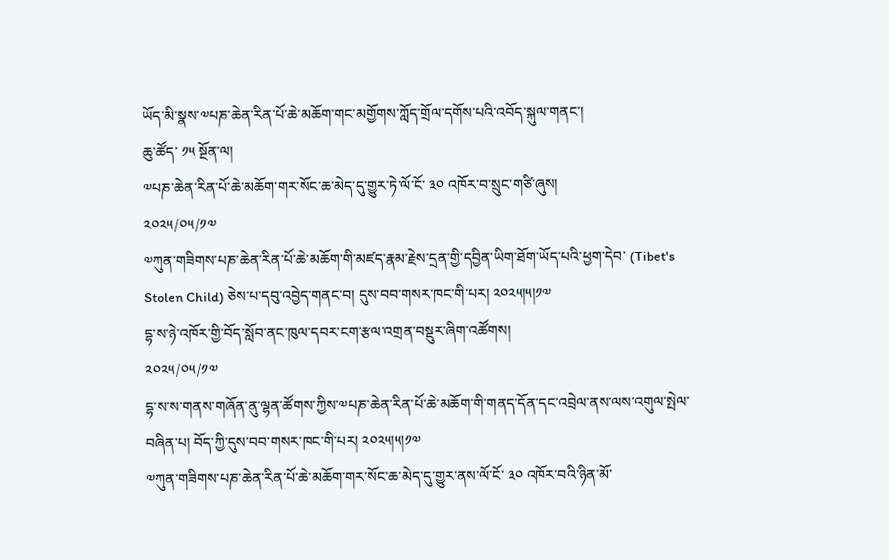ཡོད་མི་སྣས་༧པཎ་ཆེན་རིན་པོ་ཆེ་མཆོག་གང་མགྱོགས་ཀློད་གྲོལ་དགོས་པའི་འབོད་སྐུལ་གནང་།
ཆུ་ཚོད་ ༡༥ སྔོན་ལ།
༧པཎ་ཆེན་རིན་པོ་ཆེ་མཆོག་གར་སོང་ཆ་མེད་དུ་གྱུར་ཏེ་ལོ་ངོ་ ༣༠ འཁོར་བ་སྲུང་གཙི་ཞུས།
༢༠༢༥/༠༥/༡༧
༧ཀུན་གཟིགས་པཎ་ཆེན་རིན་པོ་ཆེ་མཆོག་གི་མཛད་རྣམ་རྗེས་དྲན་གྱི་དབྱིན་ཡིག་ཐོག་ཡོད་པའི་ཕྱག་དེབ་ (Tibet's Stolen Child) ཅེས་པ་དབུ་འབྱེད་གནང་བ། དུས་བབ་གསར་ཁང་གི་པར། ༢༠༢༥།༥།༡༧
དྷ་ས་ཉེ་འཁོར་གྱི་བོད་སློབ་ནང་ཁུལ་དབར་ངག་རྩལ་འགྲན་བསྡུར་ཞིག་འཚོགས།
༢༠༢༥/༠༥/༡༧
དྷ་ས་ས་གནས་གཞོན་ནུ་ལྷན་ཚོགས་ཀྱིས་༧པཎ་ཆེན་རིན་པོ་ཆེ་མཆོག་གི་གནད་དོན་དང་འབྲེལ་ནས་ལས་འགུལ་སྤེལ་བཞིན་པ། བོད་ཀྱི་དུས་བབ་གསར་ཁང་གི་པར། ༢༠༢༥།༥།༡༧
༧ཀུན་གཟིགས་པཎ་ཆེན་རིན་པོ་ཆེ་མཆོག་གར་སོང་ཆ་མེད་དུ་གྱུར་ནས་ལོ་ངོ་ ༣༠ འཁོར་བའི་ཉིན་མོ་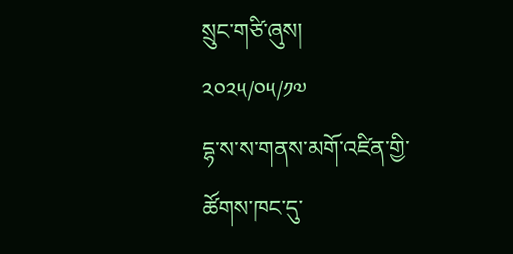སྲུང་གཙི་ཞུས།
༢༠༢༥/༠༥/༡༧
དྷ་ས་ས་གནས་མགོ་འཛིན་གྱི་ཚོགས་ཁང་དུ་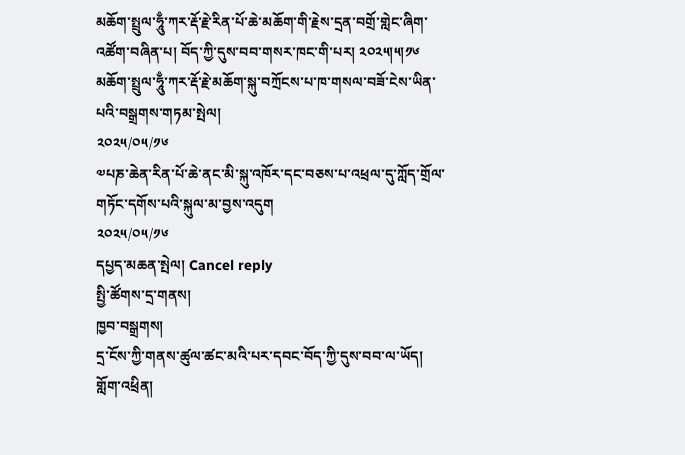མཆོག་སྤྲུལ་ཧཱུྃ་ཀར་རྡོ་རྗེ་རིན་པོ་ཆེ་མཆོག་གི་རྗེས་དྲན་བགྲོ་གླེང་ཞིག་འཚོག་བཞིན་པ། བོད་ཀྱི་དུས་བབ་གསར་ཁང་གི་པར། ༢༠༢༥།༥།༡༦
མཆོག་སྤྲུལ་ཧཱུྃ་ཀར་རྡོ་རྗེ་མཆོག་སྐུ་བཀྲོངས་པ་ཁ་གསལ་བཟོ་ངེས་ཡིན་པའི་བསྒྲགས་གཏམ་སྤེལ།
༢༠༢༥/༠༥/༡༦
༧པཎ་ཆེན་རིན་པོ་ཆེ་ནང་མི་སྐུ་འཁོར་དང་བཅས་པ་འཕྲལ་དུ་ཀློད་གྲོལ་གཏོང་དགོས་པའི་སྐུལ་མ་བྱས་འདུག
༢༠༢༥/༠༥/༡༦
དཔྱད་མཆན་སྤེལ། Cancel reply
སྤྱི་ཚོགས་དྲ་གནས།
ཁྱབ་བསྒྲགས།
དྲ་ངོས་ཀྱི་གནས་ཚུལ་ཚང་མའི་པར་དབང་བོད་ཀྱི་དུས་བབ་ལ་ཡོད།
གློག་འཕྲིན།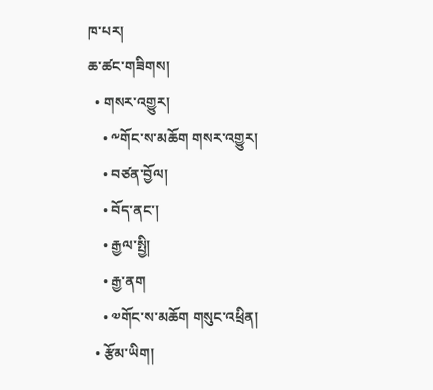ཁ་པར།
ཆ་ཚང་གཟིགས།
  • གསར་འགྱུར།
    • ༸གོང་ས་མཆོག གསར་འགྱུར།
    • བཙན་བྱོལ།
    • བོད་ནང་།
    • རྒྱལ་སྤྱི།
    • རྒྱ་ནག
    • ༧གོང་ས་མཆོག གསུང་འཕྲིན།
  • རྩོམ་ཡིག།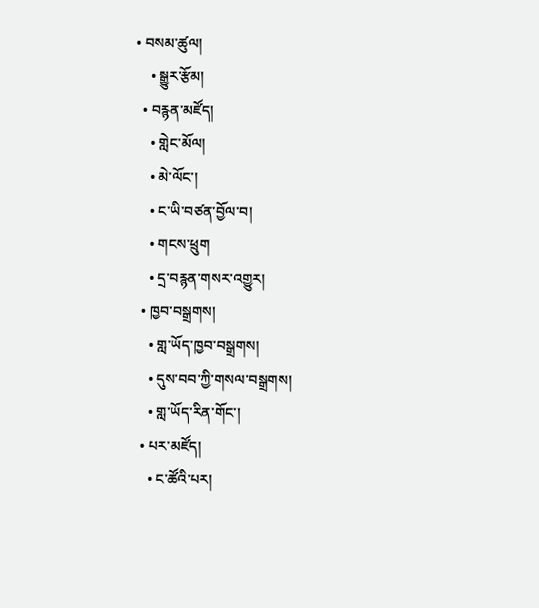• བསམ་ཚུལ།
    • སྒྱུར་རྩོམ།
  • བརྙན་མཛོད།
    • གླེང་མོལ།
    • མེ་ལོང་།
    • ང་ཡི་བཙན་བྱོལ་བ།
    • གངས་ཕྲུག
    • དྲ་བརྙན་གསར་འགྱུར།
  • ཁྱབ་བསྒྲགས།
    • གླ་ཡོད་ཁྱབ་བསྒྲགས།
    • དུས་བབ་ཀྱི་གསལ་བསྒྲགས།
    • གླ་ཡོད་རིན་གོང་།
  • པར་མཛོད།
    • ང་ཚོའི་པར།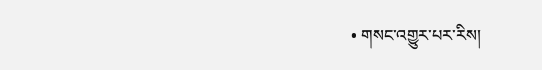• གསང་འགྱུར་པར་རིས།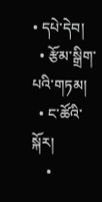• དཔེ་དེབ།
  • རྩོམ་སྒྲིག་པའི་གཏམ།
  • ང་ཚོའི་སྐོར།
    •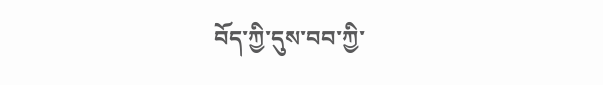བོད་ཀྱི་དུས་བབ་ཀྱི་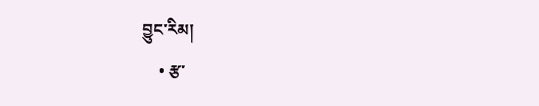བྱུང་རིམ།
    • རྩ་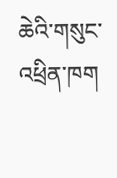ཆེའི་གསུང་འཕྲིན་ཁག